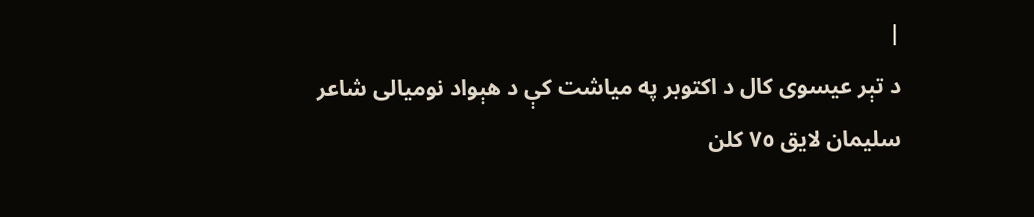|
د تېر عيسوى کال د اکتوبر په مياشت کې د هېواد نوميالى شاعر سليمان لايق ٧٥ کلن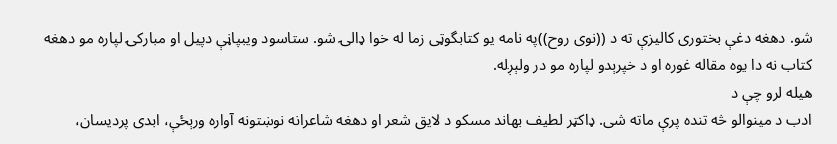شو. دهغه دغې بختورى کاليزې ته د ((نوى روح))په نامه يو کتابگوټى زما له خوا ډالۍ شو. ستاسود ويبپاڼې دپيل او مبارکۍ لپاره مو دهغه کتاب نه دا يوه مقاله غوره او د خپرېدو لپاره مو در ولېږله.
هيله لرو چې د
ادب د مينوالو څه تنده پرې ماته شى. ډاکټر لطيف بهاند مسکو د لايق شعر او دهغه شاعرانه نوښتونه آواره ورېځې، ابدى پرديسان،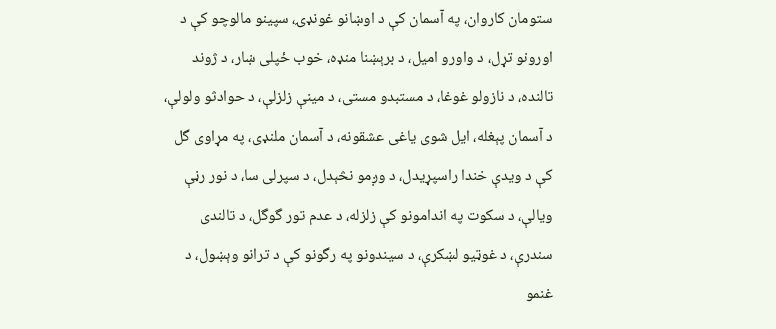ستومان کاروان، په آسمان کې د اوښانو غونډۍ، سپينو مالوچو کې د اورونو تړل، د واورو اميل، د برېښنا منډه، خوب ځپلى ښار، د ژوند تالنده، د نازولو غوغا، د مستبدو مستى، د مينې زلزلې، د حوادثو ولولې، د آسمان پېغله، ايل شوى ياغى عشقونه، د آسمان ملنډى، په مړاوى گل کې د ويدې خندا راسپړيدل، د وږمو نڅېدل، د سپرلى سا، د نور رڼې ويالې، د سکوت په اندامونو کې زلزله، د عدم تور گوگل، د تالندى سندرې، د غوټيو لښکرې، د سيندونو په رگونو کې د ترانو وېښول، د غنمو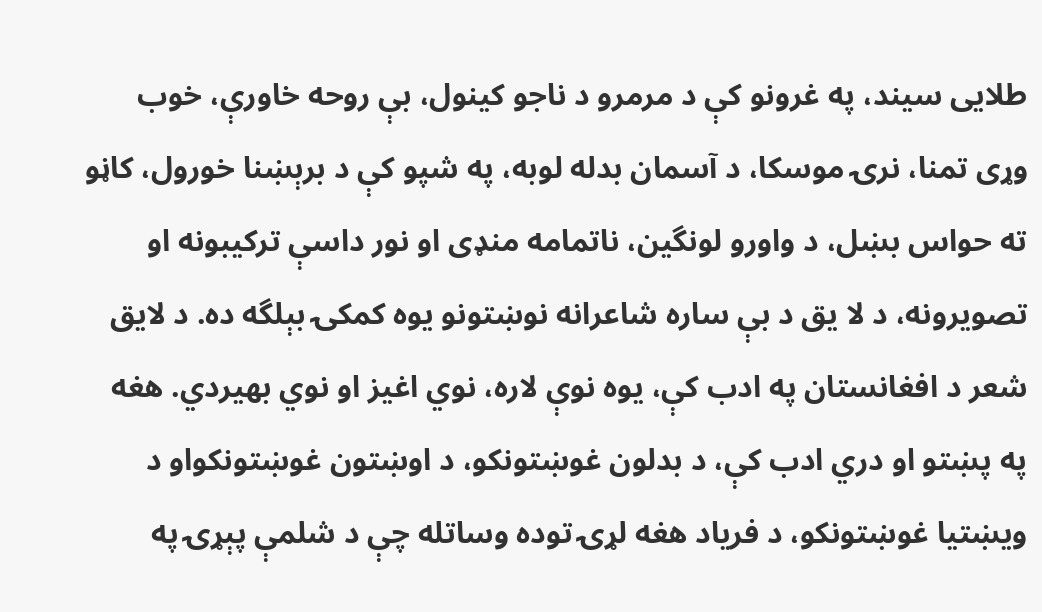طلايى سيند، په غرونو کې د مرمرو د ناجو کينول، بې روحه خاورې، خوب وړى تمنا، نرۍ موسکا، د آسمان بدله لوبه، په شپو کې د برېښنا خورول، کاڼو ته حواس بښل، د واورو لونگين، ناتمامه منډى او نور داسې ترکيبونه او تصويرونه، د لا يق د بې ساره شاعرانه نوښتونو يوه کمکۍ بېلگه ده. د لايق شعر د افغانستان په ادب کې، يوه نوې لاره، نوي اغيز او نوي بهيردي. هغه په پښتو او دري ادب کې، د بدلون غوښتونکو، د اوښتون غوښتونکواو د ويښتيا غوښتونکو، د فرياد هغه لړۍ توده وساتله چې د شلمې پېړۍ په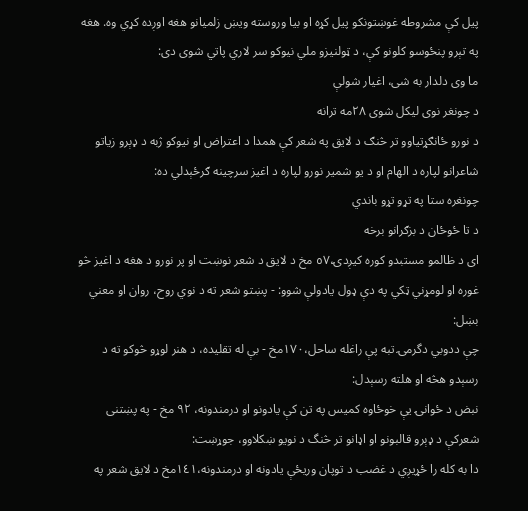پيل کې مشروطه غوښتونکو پيل کړه او بيا وروسته ويښ زلميانو هغه اوږده کړي وه. هغه په تېرو پنځوسو کلونو کې، د ټولنيزو ملي نيوکو سر لاري پاتي شوى دى:
ما وى دلدار به شى، اغيار شولې
د چونغر نوى ليکل شوى ٢٨مه ترانه
د نورو ځانګړتياوو تر څنګ د لايق په شعر کې همدا د اعتراض او نيوکو ژبه د ډېرو زياتو شاعرانو لپاره د الهام او د يو شمير نورو لپاره د اغيز سرچينه ګرځېدلي ده:
چونغره ستا په تړو تړو باندي
د تا ځوځان د بزګرانو برخه
ای د ظالمو مستبدو كوره كيږدۍ،٥٧ مخ د لايق د شعر نوښت او پر نورو د هغه د اغيز څو غوره او لومړني ټکي په دې ډول يادولې شوو: - پښتو شعر ته د نوي روح، روان او معني بښل:
چې ددوبي دگرمۍ تبه پې راغله ساحل،١٧٠مخ - بې له تقليده، د هنر لوړو څوکو ته د رسېدو هڅه او هلته رسېدل:
نبض د ځوانۍ يې خوځاوه کميس په تن کې يادونو او درمندونه، ٩٢ مخ - په پښتنى شعرکې د ډېرو قالبونو او اډانو تر څنگ د نويو ښکلاوو، جوړښت:
دا به کله را ځړيږي د غضب د توپان وريځې يادونه او درمندونه،١٤١مخ د لايق شعر په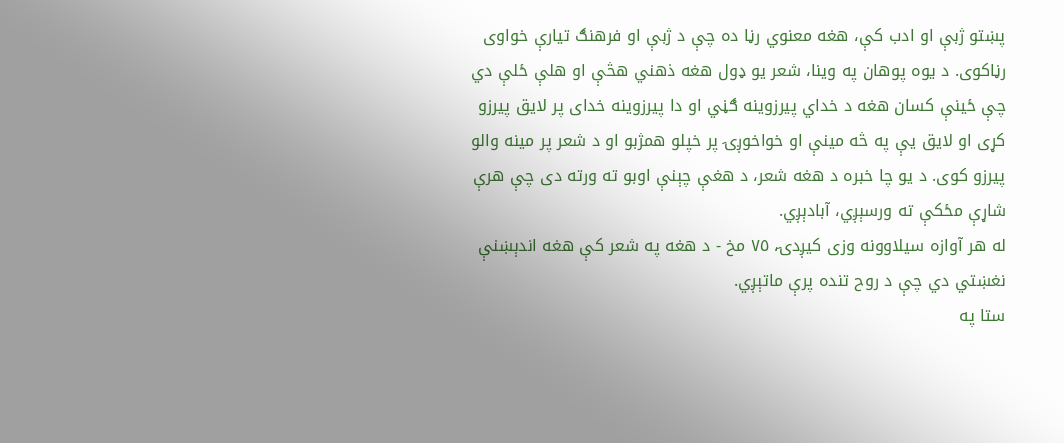پښتو ژبې او ادب کې، هغه معنوي رڼا ده چې د ژبې او فرهنګ تيارې خواوى رڼاکوى. د يوه پوهان په وينا، شعر يو ډول هغه ذهني هڅې او هلې ځلې دي چې ځينې کسان هغه د خداي پيرزوينه ګڼي او دا پيرزوينه خداى پر لايق پيرزو کړى او لايق يې په څه مينې او خواخوږۍ پر خپلو همژبو او د شعر پر مينه والو پيرزو کوى. د يو چا خبره د هغه شعر، د هغې چېنې اوبو ته ورته دی چې هرې شاړې مځکې ته ورسېږي، آبادېږي.
له هر آوازه سيلاوونه وزى كيږدۍ، ٧٥ مخ - د هغه په شعر کې هغه اندېښنې نغښتي دي چې د روح تنده پرې ماتېږي.
ستا په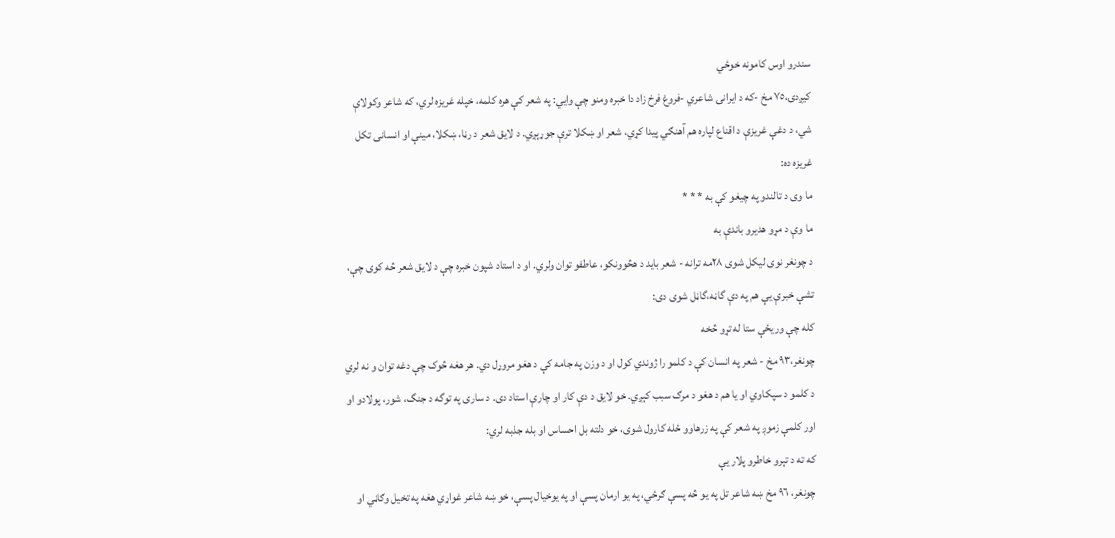سندرو اوس کامونه خوځي
كيږدۍ،٧٥ مخ -که د ايرانۍ شاعري -فروغ فرخ زاد دا خبره ومنو چې وايي: په شعر کې هره کلمه، خپله غريزه لري، که شاعر وکولاې شي، د دغې غريزې د اقناع لپاره هم آهنګي پيدا کړي، شعر او ښکلا ترې جوړېږي. د لايق شعر د رڼا، ښکلا، مينې او انسانى تکل غريزه ده:
ما وى د تالندو په چيغو کې به * * *
ما وې د مړو هديرو باندې به
د چونغر نوى ليکل شوى ٢٨مه ترانه - شعر بايد د هڅوونکو، عاطفو توان ولري. او د استاد شپون خبره چې د لايق شعر څه کوى چې، تشې خبرې يې هم په دې گاڼه،گاڼل شوى دى:
کله چې وريځې ستا له تړو څخه
چونغر،٩٣ مخ - شعر په انسان کې د کلمو را ژوندي کول او د وزن په جامه کې د هغو مروړل دي. هر هغه څوک چې دغه توان و نه لري د کلمو د سپکاوي او يا هم د هغو د مرګ سبب کېږي. خو لايق د دې کار او چارې استاد دى. د سارى په توگه د جنگ، شور، پولادو او اور کلمې زموږ په شعر کې په زرهاوو ځله کارول شوى، خو دلته بل احساس او بله جذبه لري:
که ته د تېرو خاطرو پلار يې
چونغر، ٩٦ مخ ښه شاعر تل په يو څه پسې ګرځي، په يو ارمان پسې او په يوخيال پسې، خو ښه شاعر غواړي هغه په تخيل وګاڼي او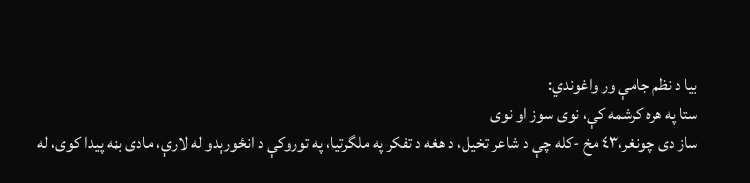بيا د نظم جامې ور واغوندي:
ستا په هره کرشمه کې، نوی سوز او نوی
ساز دی چونغر،٤٣ مخ -کله چې د شاعر تخيل، د هغه د تفکر په ملگرتيا، په توروکې د انځورېدو له لارې، مادى بڼه پيدا کوى، له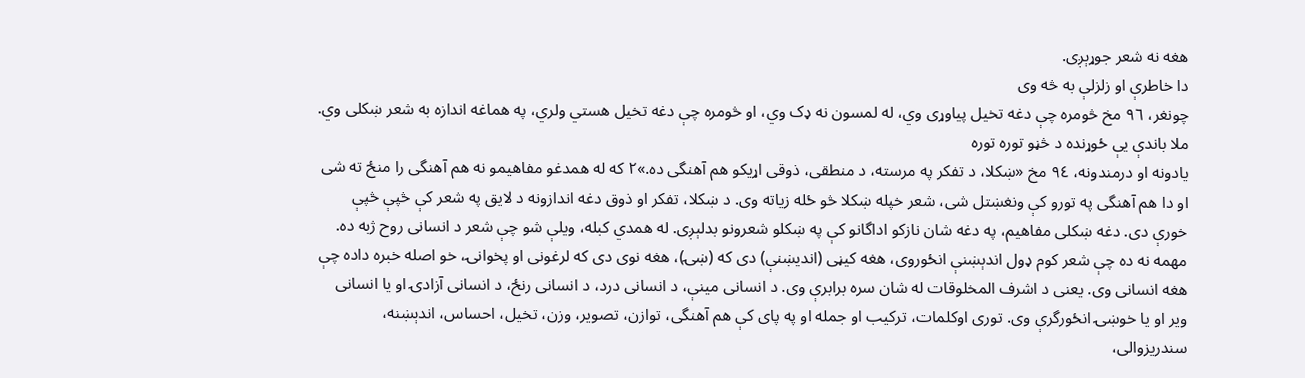هغه نه شعر جوړېږى.
دا خاطرې او زلزلې به څه وى
چونغر، ٩٦ مخ څومره چې دغه تخيل پياوړى وي، له لمسون نه ډک وي، او څومره چې دغه تخيل هستي ولري، په هماغه اندازه به شعر ښکلى وي.
ملا باندې يې ځوړنده د څڼو توره توره
يادونه او درمندونه، ٩٤ مخ «ښکلا، د تفکر په مرسته، د منطقى، ذوقى اړيکو هم آهنگى ده.»٢ که له همدغو مفاهيمو نه هم آهنگى را منځ ته شى او دا هم آهنگى په تورو کې ونغښتل شى، شعر خپله ښکلا څو ځله زياته وى. د ښکلا، تفکر او ذوق دغه اندازونه د لايق په شعر کې څپې څپې خورې دى. دغه ښکلى مفاهيم، په دغه شان نازکو اداگانو کې په ښکلو شعرونو بدلېږى. له همدي کبله، ویلې شو چې شعر د انسانى روح ژبه ده. مهمه نه ده چې شعر کوم ډول اندېښنې انځوروى، هغه کيڼى (انديښنې) دى که (ښۍ)، هغه نوى دى که لرغونى او پخوانۍ، خو اصله خبره داده چې هغه انسانى وى. يعنى د اشرف المخلوقات له شان سره برابرې وى. د انسانى مينې، د انسانى درد، د انسانى رنځ، د انسانى آزادۍ او يا انسانى وير او يا خوښۍ انځورگرې وى. تورى اوکلمات، ترکيب او جمله او په پاى کې هم آهنگى، توازن، تصوير، وزن، تخيل، احساس، اندېښنه، سندريزوالى،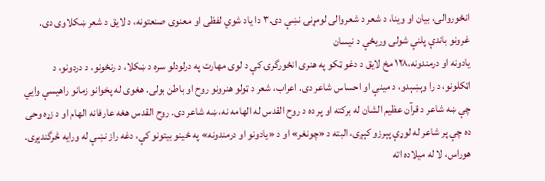انځوروالى، بيان او وينا، د شعر د شعروالى لومړنۍ نښې دى.٣ دا ياد شوي لفظى او معنوى صنعتونه، د لايق د شعر ښکلاوى دى.
غرونو باندې پلنې شولى وريځې د نيسان
يادونه او درمندونه،١٢٨ مخ لايق د دغو ټکو په هنرى انځورگرۍ کې د لوى مهارت په درلودلو سره د ښکلا، د رنځونو، د دردونو، د اټکلونو، د را وېښېدو، د مينې او احساس شاعر دى. اعراب، شعر د ټولو هنرونو روح او باطن بولى. هغوى له پخوانو زمانو راهيسې وايي چې ښه شاعر د قرآن عظيم الشان له برکته او پر ده د روح القدس له الهامه نه، ښه شاعر دى. روح القدس هغه عارفانه الهام او د زړه وحى ده چې پر شاعر له لوړې پېرزو کېږى، البته د «چونغر» او د «يادونو او درمندونه» په ځينو بيتونو کې، دغه راز نښې له ورايه څرگندېږى.
هوراس، لا له ميلاده اته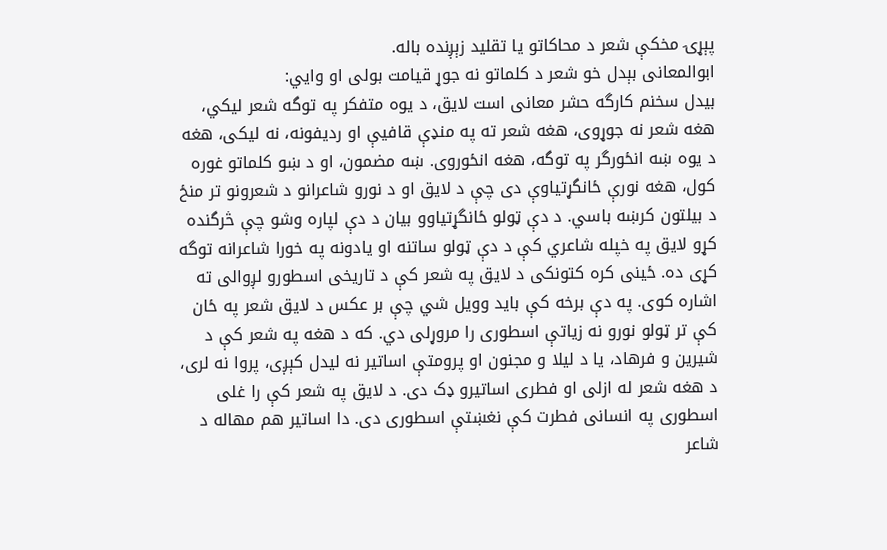پېړۍ مخکې شعر د محاکاتو يا تقليد زېږنده باله.
ابوالمعانى بېدل خو شعر د کلماتو نه جوړ قيامت بولى او وايي:
بيدل سخنم کارگه حشر معانى است لايق، د يوه متفکر په توگه شعر ليکي، هغه شعر نه جوړوى، هغه شعر ته په منډې قافيې او رديفونه، نه ليکى، هغه د يوه ښه انځورگر په توگه، هغه انځوروى. ښه مضمون، او د ښو کلماتو غوره کول، هغه نورې ځانگړتياوې دى چې د لايق او د نورو شاعرانو د شعرونو تر منځ د بيلتون کرښه باسي. د دې ټولو ځانگړتياوو بيان د دې لپاره وشو چې څرگنده کړو لايق په خپله شاعري کې د دې ټولو ساتنه او يادونه په خورا شاعرانه توگه کړى ده. ځينى کره کتونکى د لايق په شعر کې د تاريخى اسطورو لږوالى ته اشاره کوى. په دې برخه کې بايد وويل شي چې بر عکس د لايق شعر په ځان کې تر ټولو نورو نه زياتې اسطورى را مروړلى دي. که د هغه په شعر کې د شيرين و فرهاد، يا د ليلا و مجنون او پرومتې اساتير نه ليدل کېږى، پروا نه لرى، د هغه شعر له ازلى او فطرى اساتيرو ډک دى. د لايق په شعر کې را غلى اسطورى په انسانى فطرت کې نغښتې اسطورى دى. دا اساتير هم مهاله د شاعر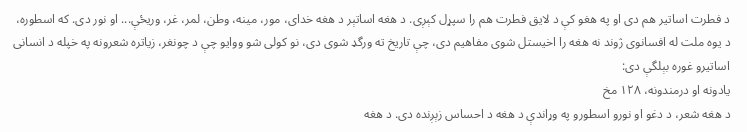د فطرت اساتير هم دى او په هغو کې د لايق فطرت هم را سپړل کېږى. د هغه اساتېر د هغه خداى، مور، مينه، وطن، لمر، غر، وريځې... او نور دى. که اسطوره، د يوه ملت له افسانوى ژوند نه هغه را اخيستل شوى مفاهيم دى، چې تاريخ ته ورگډ شوى دى، نو کولى شو ووايو چې د چونغر، زياتره شعرونه په خپله د انسانى اساتيرو غوره بېلگې دى:
يادونه او درمندونه، ١٢٨ مخ
د هغه شعر، د دغو او نورو اسطورو په وړاندې د هغه د احساس زېږنده دى. د هغه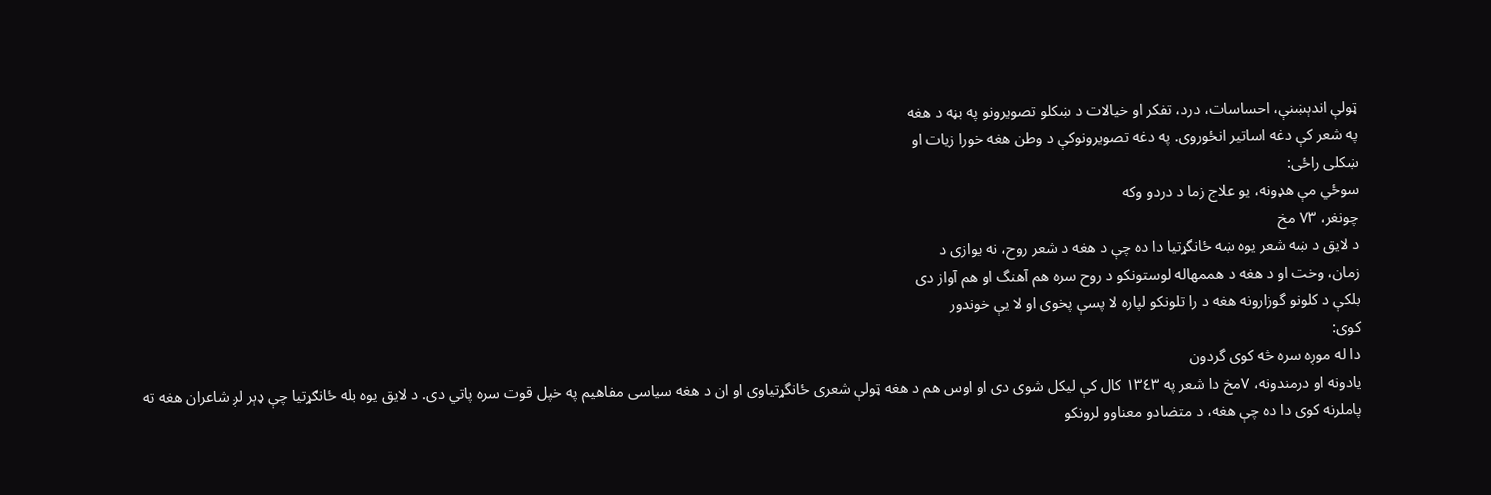ټولې اندېښنې، احساسات، درد، تفکر او خيالات د ښکلو تصويرونو په بڼه د هغه
په شعر کې دغه اساتير انځوروى. په دغه تصويرونوکې د وطن هغه خورا زيات او
ښکلى راځى:
سوځي مې هډونه، يو علاج زما د دردو وکه
چونغر، ٧٣ مخ
د لايق د ښه شعر يوه ښه ځانگړتيا دا ده چې د هغه د شعر روح، نه يوازى د
زمان، وخت او د هغه د هممهاله لوستونکو د روح سره هم آهنگ او هم آواز دى
بلکې د کلونو گوزارونه هغه د را تلونکو لپاره لا پسې پخوى او لا يې خوندور
کوى:
دا له موږه سره څه کوى گردون
يادونه او درمندونه، ٧مخ دا شعر په ١٣٤٣ کال کې ليکل شوى دى او اوس هم د هغه ټولې شعرى ځانگړتياوى او ان د هغه سياسى مفاهيم په خپل قوت سره پاتي دى. د لايق يوه بله ځانګړتيا چې ډېر لږ شاعران هغه ته پاملرنه کوى دا ده چې هغه، د متضادو معناوو لرونکو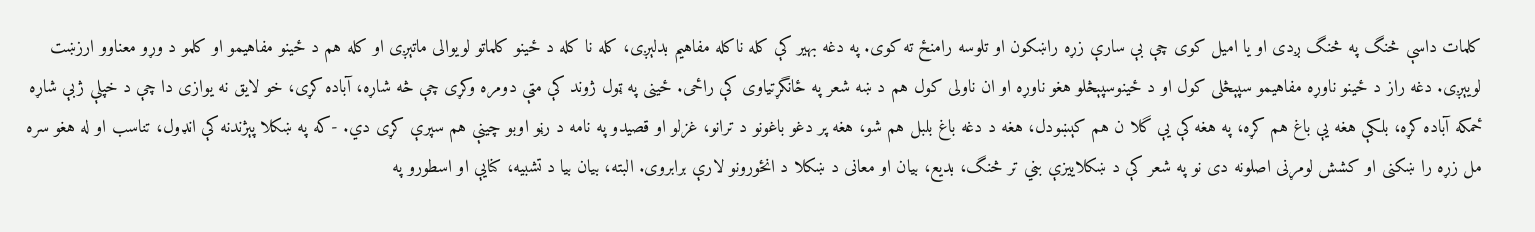کلمات داسې څنگ په څنگ ږدى او يا اميل کوى چې بې سارې زړه راښکون او تلوسه رامنځ ته کوى. په دغه بهير کې کله ناکله مفاهيم بدلېږى، کله نا کله د ځينو کلماتو لويوالى ماتېږى او کله هم د ځينو مفاهيمو او کلمو د وړو معناوو ارزښت لويېږى. دغه راز د ځينو ناوړه مفاهيمو سپېڅلى کول او د ځينوسپېڅلو هغو ناوړه او ان ناولى کول هم د ښه شعر په ځانگړتياوى کې راځى. ځينى په ټول ژوند کې مټې دومره وکړى چې څه شاړه، آباده کړى، خو لايق نه يوازى دا چې د خپلې ژبې شاړه ځمکه آباده کړه، بلکې هغه يې باغ هم کړه، په هغه کې يې گلا ن هم کېښودل، هغه د دغه باغ بلبل هم شو، هغه پر دغو باغونو د ترانو، غزلو او قصيدو په نامه د رڼو اوبو چينې هم سپرې کړى دي. -که په ښکلا پېژندنه کې انډول، تناسب او له هغو سره مل زړه را ښکنى او کشش لومړنى اصلونه دى نو په شعر کې د ښکلاييزې بڼي تر څنگ، بديع، بيان او معانى د ښکلا د انځورونو لارې برابروى. البته، بيان بيا د تشبيه، کنايې او اسطورو په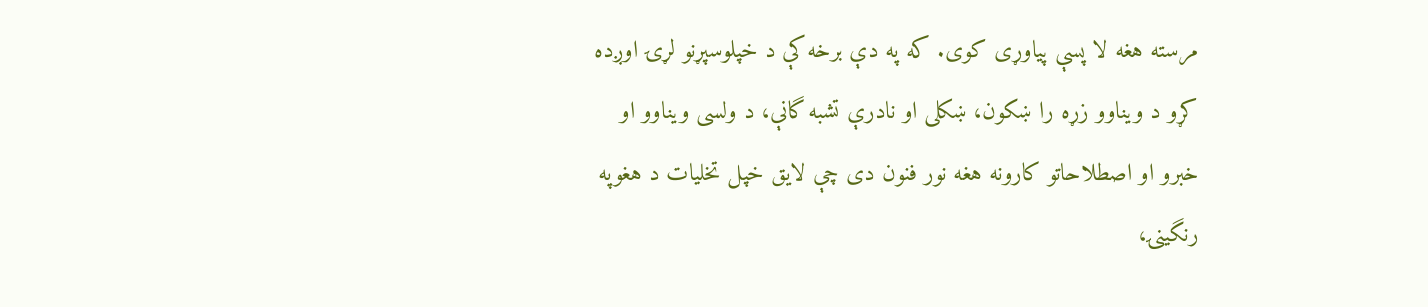مرسته هغه لا پسې پياوړى کوى. که په دې برخه کې د خپلوسپړنو لړۍ اوږده کړو د ويناوو زړه را ښکون، ښکلى او نادرې تشبه گانې، د ولسى ويناوو او خبرو او اصطلاحاتو کارونه هغه نور فنون دى چې لايق خپل تخليات د هغوپه رنگينۍ،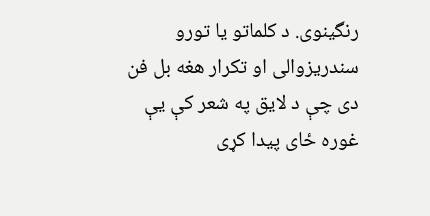رنگينوى. د کلماتو يا تورو سندريزوالى او تکرار هغه بل فن دى چې د لايق په شعر کې يې غوره ځاى پيدا کړى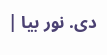دى. نور بيا |